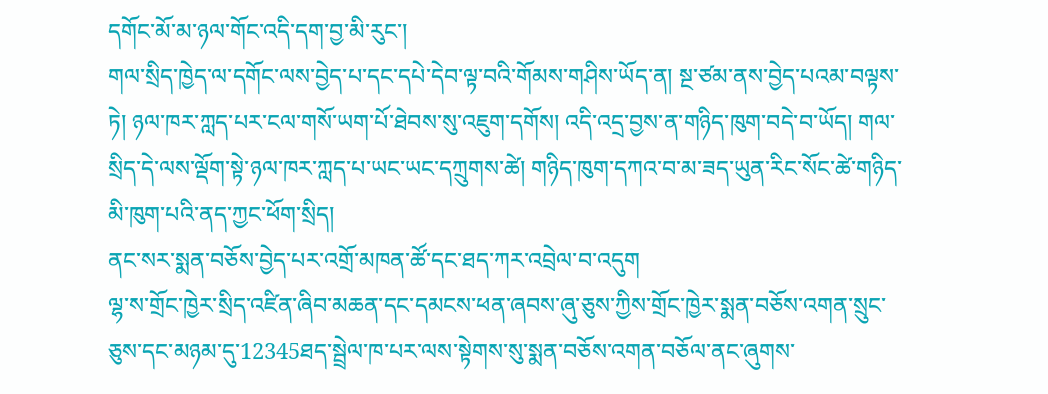དགོང་མོ་མ་ཉལ་གོང་འདི་དག་བྱ་མི་རུང་།
གལ་སྲིད་ཁྱེད་ལ་དགོང་ལས་བྱེད་པ་དང་དཔེ་དེབ་ལྟ་བའི་གོམས་གཤིས་ཡོད་ན། སྔ་ཙམ་ནས་བྱེད་པའམ་བལྟས་ཏེ། ཉལ་ཁར་ཀླད་པར་ངལ་གསོ་ཡག་པོ་ཐེབས་སུ་འཇུག་དགོས། འདི་འདྲ་བྱས་ན་གཉིད་ཁུག་བདེ་བ་ཡོད། གལ་སྲིད་དེ་ལས་ལྡོག་སྟེ་ཉལ་ཁར་ཀླད་པ་ཡང་ཡང་དཀྲུགས་ཚེ། གཉིད་ཁུག་དཀའ་བ་མ་ཟད་ཡུན་རིང་སོང་ཚེ་གཉིད་མི་ཁུག་པའི་ནད་ཀྱང་ཕོག་སྲིད།
ནང་སར་སྨན་བཅོས་བྱེད་པར་འགྲོ་མཁན་ཚོ་དང་ཐད་ཀར་འབྲེལ་བ་འདུག
ལྷ་ས་གྲོང་ཁྱེར་སྲིད་འཛིན་ཞིབ་མཆན་དང་དམངས་ཕན་ཞབས་ཞུ་ཅུས་ཀྱིས་གྲོང་ཁྱེར་སྨན་བཅོས་འགན་སྲུང་ཅུས་དང་མཉམ་དུ་12345ཐད་སྦྲེལ་ཁ་པར་ལས་སྟེགས་སུ་སྨན་བཅོས་འགན་བཅོལ་ནང་ཞུགས་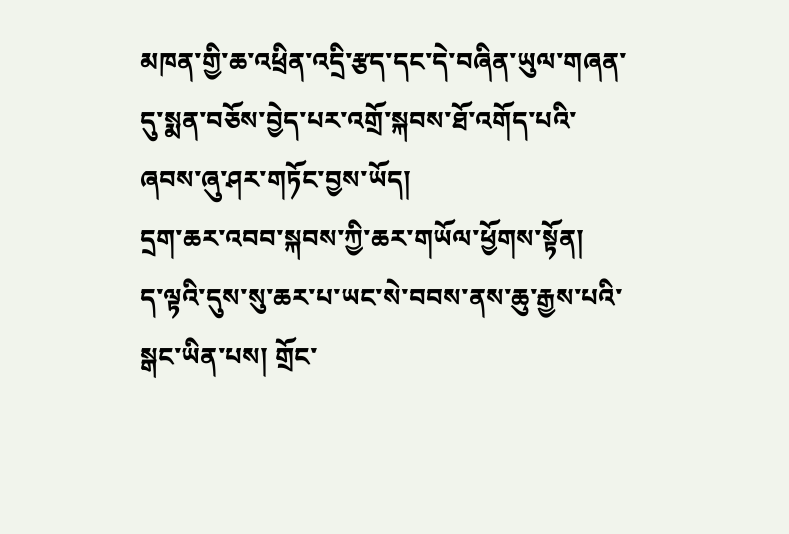མཁན་གྱི་ཆ་འཕྲིན་འདྲི་རྩད་དང་དེ་བཞིན་ཡུལ་གཞན་དུ་སྨན་བཅོས་བྱེད་པར་འགྲོ་སྐབས་ཐོ་འགོད་པའི་ཞབས་ཞུ་ཤར་གཏོང་བྱས་ཡོད།
དྲག་ཆར་འབབ་སྐབས་ཀྱི་ཆར་གཡོལ་ཕྱོགས་སྟོན།
ད་ལྟའི་དུས་སུ་ཆར་པ་ཡང་སེ་བབས་ནས་ཆུ་རྒྱས་པའི་སྒང་ཡིན་པས། གྲོང་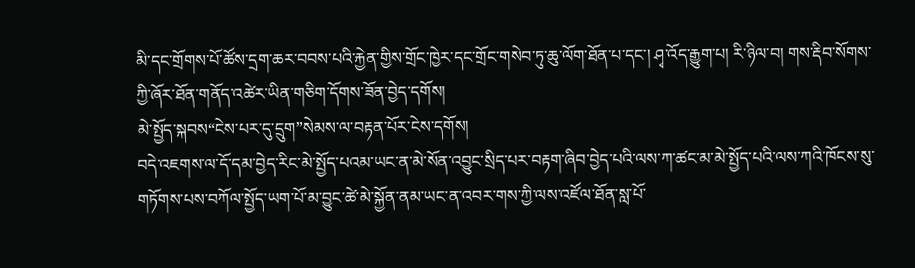མི་དང་གྲོགས་པོ་ཚོས་དྲག་ཆར་བབས་པའི་རྐྱེན་གྱིས་གྲོང་ཁྱེར་དང་གྲོང་གསེབ་ཏུ་ཆུ་ལོག་ཐོན་པ་དང་། ཤྭ་འོད་རྒྱུག་པ། རི་ཉིལ་བ། གས་རྡིབ་སོགས་ཀྱི་ཞོར་ཐོན་གནོད་འཚེར་ཡིན་གཅིག་དོགས་ཟོན་བྱེད་དགོས།
མེ་སྤྱོད་སྐབས“ངེས་པར་དུ་དྲུག”སེམས་ལ་བརྟན་པོར་ངེས་དགོས།
བདེ་འཇགས་ལ་དོ་དམ་བྱེད་རིང་མེ་སྤྱོད་པའམ་ཡང་ན་མེ་སོན་འབྱུང་སྲིད་པར་བརྟག་ཞིབ་བྱེད་པའི་ལས་ཀ་ཚང་མ་མེ་སྤྱོད་པའི་ལས་ཀའི་ཁོངས་སུ་གཏོགས་པས་བཀོལ་སྤྱོད་ཡག་པོ་མ་བྱུང་ཚེ་མེ་སྐྱོན་ནམ་ཡང་ན་འབར་གས་ཀྱི་ལས་འཛོལ་ཐོན་སླ་པོ་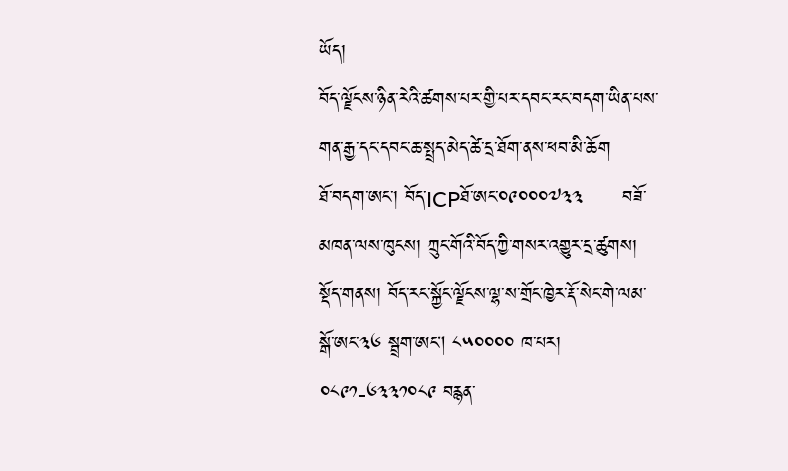ཡོད།
བོད་ལྗོངས་ཉིན་རེའི་ཚགས་པར་གྱི་པར་དབང་རང་བདག་ཡིན་པས་གན་རྒྱ་དང་དབང་ཆ་སྤྲད་མེད་ཚེ་དྲ་ཐོག་ནས་ཕབ་མི་ཆོག
ཐོ་བདག་ཨང་། བོད་ICPཐོ་ཨང་༠༩༠༠༠༧༣༣      བཟོ་མཁན་ལས་ཁུངས། ཀྲུང་གོའི་བོད་ཀྱི་གསར་འགྱུར་དྲ་ཚུགས།
སྡོད་གནས། བོད་རང་སྐྱོང་ལྗོངས་ལྷ་ས་གྲོང་ཁྱེར་རྡོ་སེང་གེ་ལམ་སྒོ་ཨང་༣༦ སྦྲག་ཨང། ༨༥༠༠༠༠ ཁ་པར། ༠༨༩༡-༦༣༣༡༠༨༩ བརྙན་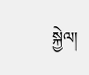སྐྱེལ།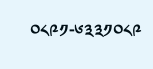༠༨༩༡-༦༣༣༡༠༨༩